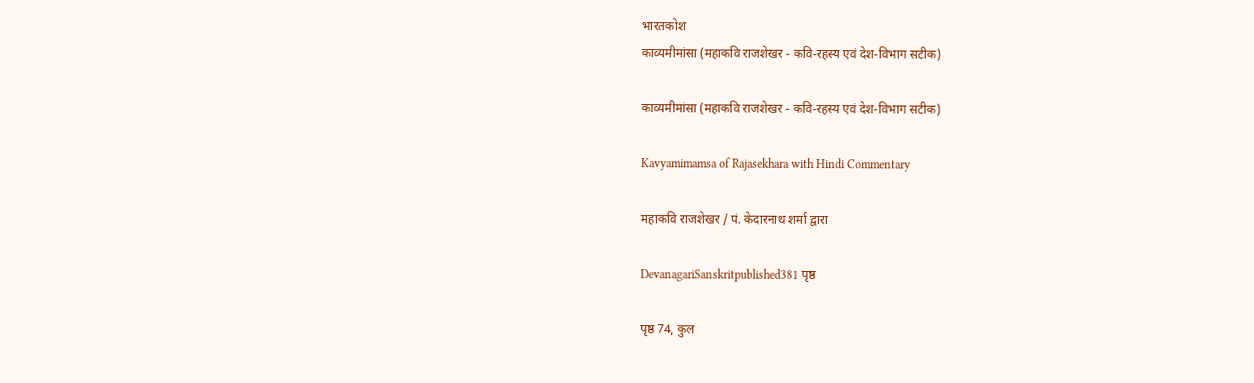भारतकोश
काव्यमीमांसा (महाकवि राजशेखर - कवि-रहस्य एवं देश-विभाग सटीक)

काव्यमीमांसा (महाकवि राजशेखर - कवि-रहस्य एवं देश-विभाग सटीक)

Kavyamimamsa of Rajasekhara with Hindi Commentary

महाकवि राजशेखर / पं. केदारनाथ शर्मा द्वारा

DevanagariSanskritpublished381 पृष्ठ

पृष्ठ 74, कुल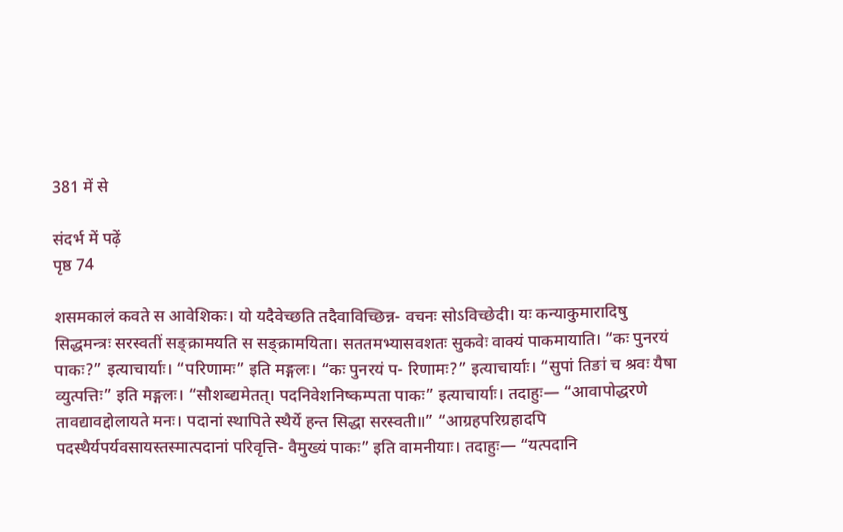381 में से

संदर्भ में पढ़ें
पृष्ठ 74

शसमकालं कवते स आवेशिकः। यो यदैवेच्छति तदैवाविच्छिन्न- वचनः सोऽविच्छेदी। यः कन्याकुमारादिषु सिद्धमन्त्रः सरस्वतीं सङ्क्रामयति स सङ्क्रामयिता। सततमभ्यासवशतः सुकवेः वाक्यं पाकमायाति। “कः पुनरयं पाकः?” इत्याचार्याः। “परिणामः” इति मङ्गलः। “कः पुनरयं प- रिणामः?” इत्याचार्याः। “सुपां तिङां च श्रवः यैषा व्युत्पत्तिः” इति मङ्गलः। “सौशब्द्यमेतत्। पदनिवेशनिष्कम्पता पाकः” इत्याचार्याः। तदाहुः— “आवापोद्धरणे तावद्यावद्दोलायते मनः। पदानां स्थापिते स्थैर्ये हन्त सिद्धा सरस्वती॥” “आग्रहपरिग्रहादपि पदस्थैर्यपर्यवसायस्तस्मात्पदानां परिवृत्ति- वैमुख्यं पाकः” इति वामनीयाः। तदाहुः— “यत्पदानि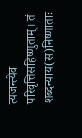त्यजन्त्येव परिवृत्तिसहिष्णुताम्। तं शब्दन्याय(स)निष्णाताः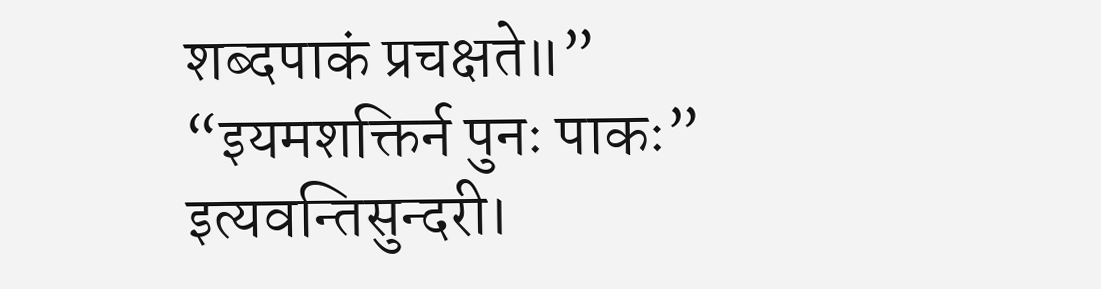शब्दपाकं प्रचक्षते॥” “इयमशक्तिर्न पुनः पाकः” इत्यवन्तिसुन्दरी।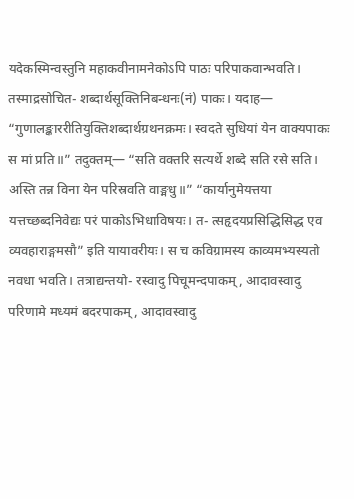यदेकस्मिन्वस्तुनि महाकवीनामनेकोऽपि पाठः परिपाकवान्भवति। तस्माद्रसोचित- शब्दार्थसूक्तिनिबन्धनः(नं) पाकः। यदाह— “गुणालङ्काररीतियुक्तिशब्दार्थग्रथनक्रमः। स्वदते सुधियां येन वाक्यपाकः स मां प्रति॥” तदुक्तम्— “सति वक्तरि सत्यर्थे शब्दे सति रसे सति। अस्ति तन्न विना येन परिस्रवति वाङ्मधु॥” “कार्यानुमेयत्तया यत्तच्छब्दनिवेद्यः परं पाकोऽभिधाविषयः। त- त्सहृदयप्रसिद्धिसिद्ध एव व्यवहाराङ्गमसौ” इति यायावरीयः। स च कविग्रामस्य काव्यमभ्यस्यतो नवधा भवति। तत्राद्यन्तयो- रस्वादु पिचूमन्दपाकम्, आदावस्वादु परिणामे मध्यमं बदरपाकम्, आदावस्वादु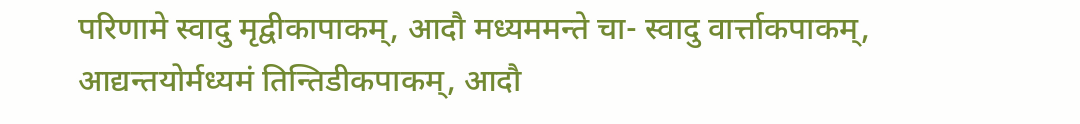परिणामे स्वादु मृद्वीकापाकम्, आदौ मध्यममन्ते चा- स्वादु वार्त्ताकपाकम्, आद्यन्तयोर्मध्यमं तिन्तिडीकपाकम्, आदौ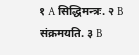१ A सिद्धिमन्त्रः. २ B संक्रमयति. ३ B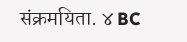संक्रमयिता. ४ BC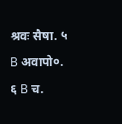श्रवः सैषा. ५ B अवापो०. ६ B च.